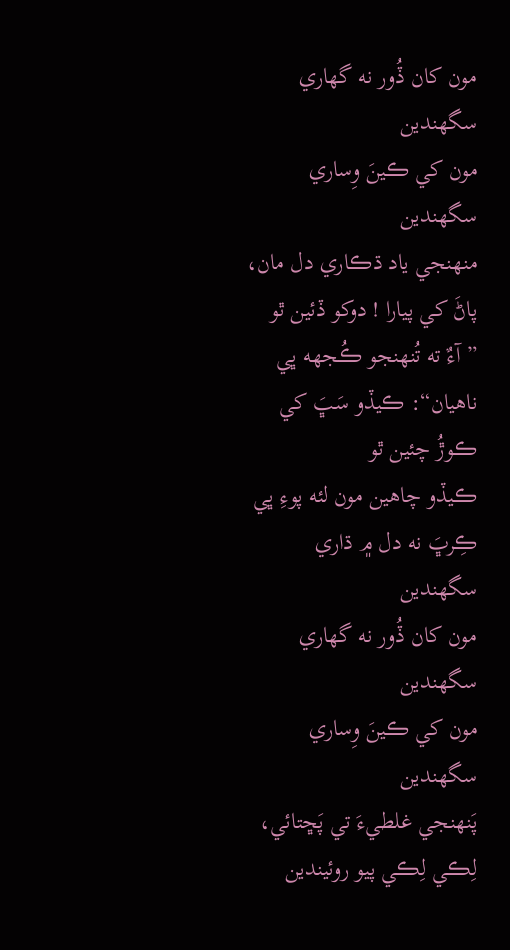مون کان ڏُور نه گهاري سگهندين
مون کي ڪينَ وِساري سگهندين
منهنجي ياد ڌڪاري دل مان، پاڻَ کي پيارا ! دوکو ڏئين ٿو
”آءٌ ته تُنهنجو ڪُجھه ڀي ناهيان“: ڪيڏو سَڀَ کي ڪوڙُ چئين ٿو
ڪيڏو چاهين مون لئه پوءِ ڀي
ڪِرڀَ نه دل ۾ ڌاري سگهندين
مون کان ڏُور نه گهاري سگهندين
مون کي ڪينَ وِساري سگهندين
پَنهنجي غلطيءَ تي پَڇتائي، لِڪي لِڪي پيو روئيندين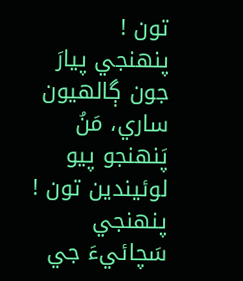تون !
پنهنجي پيارَ جون ڳالهيون ساري، مَنُ پَنهنجو پيو لوئيندين تون !
پنهنجي سَچائيءَ جي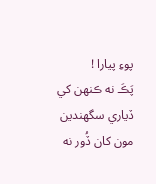پوءِ پيارا !
پَڪَ نه ڪنهن کي ڏياري سگهندين
مون کان ڏُور نه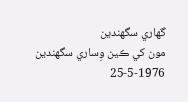گهاري سگهندين
مون کي ڪين وِساري سگهندين
25-5-1976